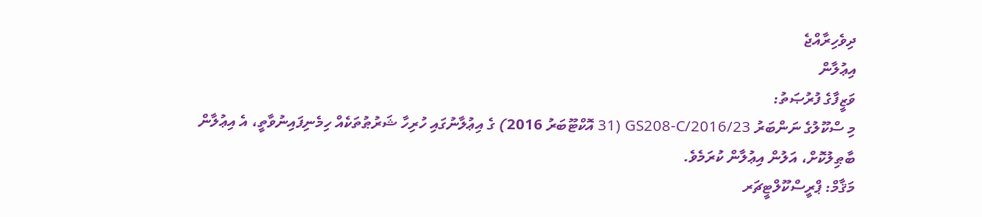ދިވެހިރާއްޖެ
އިޢުލާން
ވަޒީފާގެ ފުރުޞަތު:
މި ސްކޫލުގެ ނަންބަރު GS208-C/2016/23 (31 އޮކްޓޫބަރު 2016) ގެ އިޢުލާނުގައި ހުރިހާ ޝަރުޠުތަކެއް ހިމެނިފައިނުވާތީ، އެ އިޢުލާން ބާޠިލުކޮށް، އަލުން އިޢުލާން ކުރަމެވެ.
މަޤާމް: ޕްރީސްކޫލްޓީޗަރ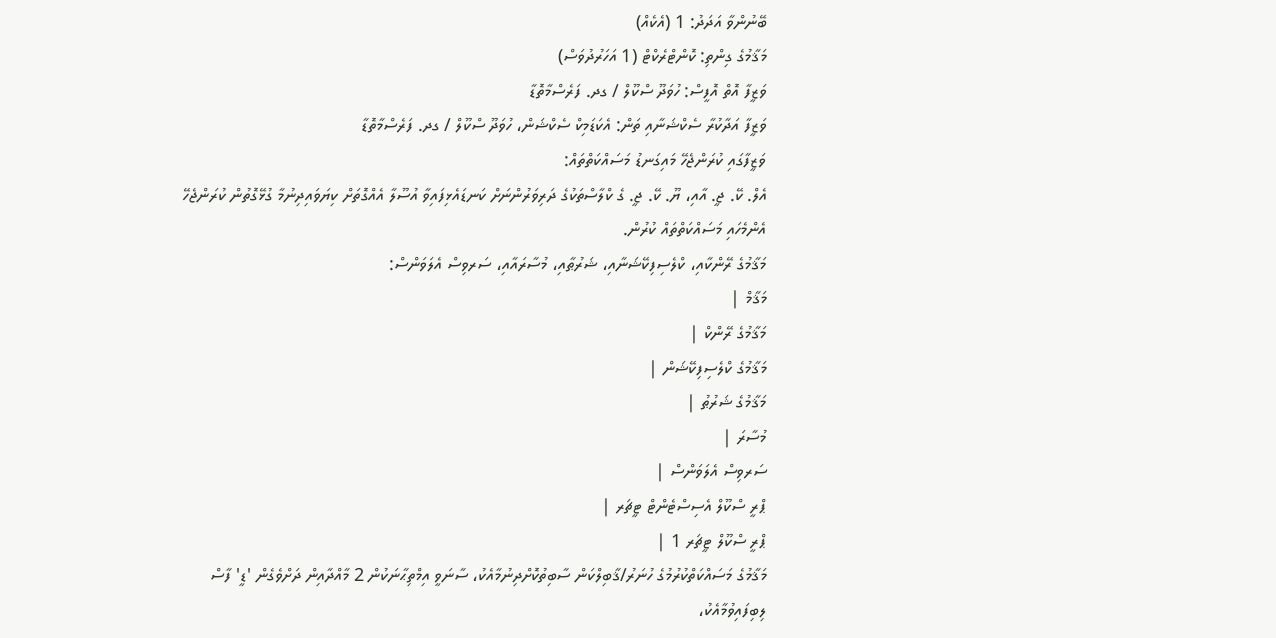ބޭނުންވާ އަދަދު: 1 (އެކެއް)
މަޤާމުގެ ގިންތި: ކޮންޓްރެކްޓް (1 އަހަރުދުވަސް)
ވަޒީފާ އޮތް އޮފީސް: ހުވަދޫ ސްކޫލް / ގދ. ފަރެސްމާތޮޑާ
ވަޒީފާ އަދާކުރާ ސެކްޝަނާއި ތަން: އެކަޑަމިކް ސެކްޝަން، ހުވަދޫ ސްކޫލް / ގދ. ފަރެސްމާތޮޑާ
ވަޒީފާގައި ކުރަންޖެހޭ މައިގަނޑު މަސައްކަތްތައް:
އެލް. ކޭ. ޖީ. އާއި، ޔޫ. ކޭ. ޖީ. ގެ ކްލާސްތަކުގެ ދަރިވަރުންނަށް ކަނޑައެޅިފައިވާ އުސޫލާ އެއްގޮތަށް ކިޔަވައިދިނުމާ ގުޅޭގޮތުން ކުރަންޖެހޭ އެންމެހައި މަސައްކަތްތައް ކުރުން.
މަޤާމުގެ ރޭންކާއި، ކްލެސިފިކޭޝަނާއި، ޝަރުޠާއި، މުސާރައާއި، ސަރވިސް އެލަވަންސް:
މަޤާމް |
މަޤާމުގެ ރޭންކް |
މަޤާމުގެ ކްލެސިފިކޭޝަން |
މަޤާމުގެ ޝަރުޠު |
މުސާރަ |
ސަރވިސް އެލަވަންސް |
ޕްރީ ސްކޫލް އެސިސްޓެންޓް ޓީޗަރ |
ޕްރީ ސްކޫލް ޓީޗަރ 1 |
މަޤާމުގެ މަސައްކަތްކުރުމުގެ ހުނަރު/ޤާބިލްކަން ސާބިތުކޮށްދިނުމާއެކު، ސާނަވީ އިމްތިޙާނަކުން 2 މާއްދާއިން ދަށްވެގެން 'ޑީ' ފާސް ލިބިފައިވުމާއެކު،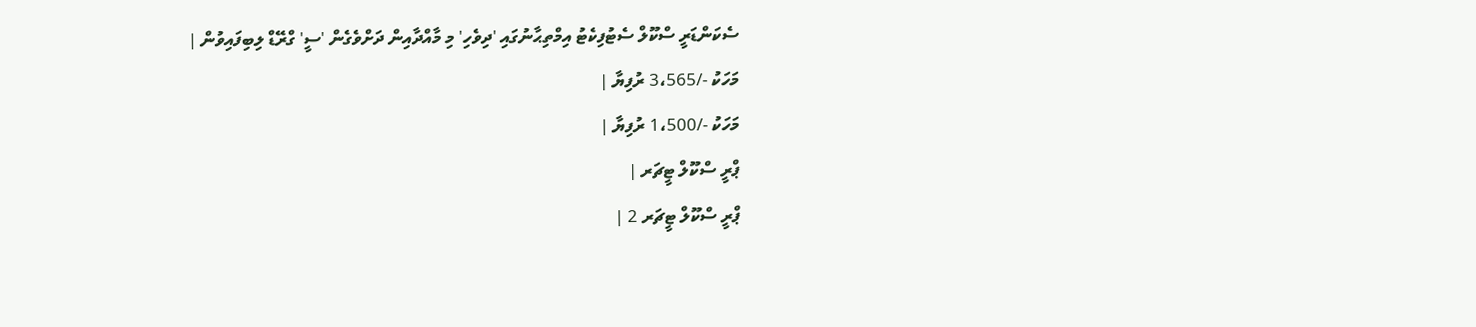ސެކަންޑަރީ ސްކޫލް ސެޓުފިކެޓު އިމްތިޙާނުގައި 'ދިވެހި' މި މާއްދާއިން ދަށްވެގެން 'ސީ' ގްރޭޑް ލިބިފައިވުން |
މަހަކު -/3،565 ރުފިޔާ |
މަހަކު -/1،500 ރުފިޔާ |
ޕްރީ ސްކޫލް ޓީޗަރ |
ޕްރީ ސްކޫލް ޓީޗަރ 2 |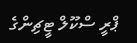ޕްރީ ސްކޫލް ޓީޗިންގެ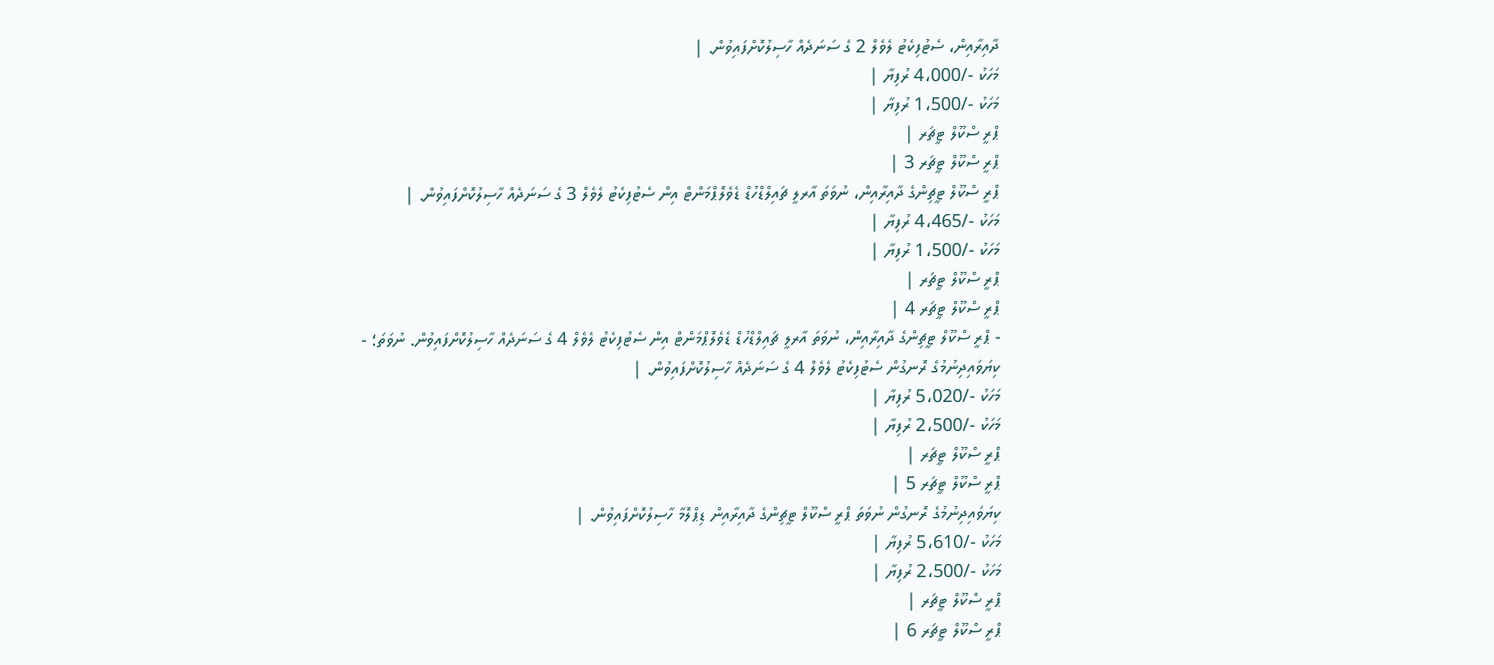ދާއިރާއިން، ސެޓުފިކެޓު ލެވެލް 2 ގެ ސަނަދެއް ހާސިލުކޮށްފައިވުން. |
މަހަކު -/4،000 ރުފިޔާ |
މަހަކު -/1،500 ރުފިޔާ |
ޕްރީ ސްކޫލް ޓީޗަރ |
ޕްރީ ސްކޫލް ޓީޗަރ 3 |
ޕްރީ ސްކޫލް ޓީޗިންގެ ދާއިރާއިން، ނުވަތަ އާރލީ ޗައިލްޑްހުޑް ޑެވެލޮޕްމަންޓް އިން ސެޓުފިކެޓު ލެވެލް 3 ގެ ސަނަދެއް ހާސިލުކޮށްފައިވުން. |
މަހަކު -/4،465 ރުފިޔާ |
މަހަކު -/1،500 ރުފިޔާ |
ޕްރީ ސްކޫލް ޓީޗަރ |
ޕްރީ ސްކޫލް ޓީޗަރ 4 |
- ޕްރީ ސްކޫލް ޓީޗިންގެ ދާއިރާއިން، ނުވަތަ އާރލީ ޗައިލްޑްހުޑް ޑެވެލޮޕްމަންޓް އިން ސެޓުފިކެޓު ލެވެލް 4 ގެ ސަނަދެއް ހާސިލުކޮށްފައިވުން. ނުވަތަ؛ - ކިޔަވައިދިނުމުގެ ރޮނގުން ސެޓުފިކެޓު ލެވެލް 4 ގެ ސަނަދެއް ހާސިލުކޮށްފައިވުން. |
މަހަކު -/5،020 ރުފިޔާ |
މަހަކު -/2،500 ރުފިޔާ |
ޕްރީ ސްކޫލް ޓީޗަރ |
ޕްރީ ސްކޫލް ޓީޗަރ 5 |
ކިޔަވައިދިނުމުގެ ރޮނގުން ނުވަތަ ޕްރީ ސްކޫލް ޓީޗިންގެ ދާއިރާއިން ޑިޕްލޮމާ ހާސިލުކޮށްފައިވުން. |
މަހަކު -/5،610 ރުފިޔާ |
މަހަކު -/2،500 ރުފިޔާ |
ޕްރީ ސްކޫލް ޓީޗަރ |
ޕްރީ ސްކޫލް ޓީޗަރ 6 |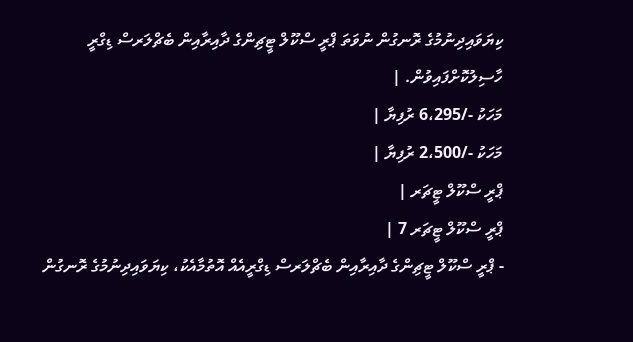ކިޔަވައިދިނުމުގެ ރޮނގުން ނުވަތަ ޕްރީ ސްކޫލް ޓީޗިންގެ ދާއިރާއިން ބެޗްލަރސް ޑިގްރީ ހާސިލުކޮށްފައިވުން. |
މަހަކު -/6،295 ރުފިޔާ |
މަހަކު -/2،500 ރުފިޔާ |
ޕްރީ ސްކޫލް ޓީޗަރ |
ޕްރީ ސްކޫލް ޓީޗަރ 7 |
- ޕްރީ ސްކޫލް ޓީޗިންގެ ދާއިރާއިން ބެޗްލަރސް ޑިގްރީއެއް އޮތުމާއެކު، ކިޔަވައިދިނުމުގެ ރޮނގުން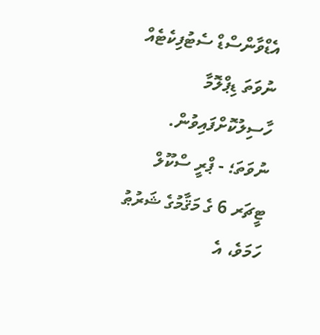އެޑްވާންސްޑް ސެޓުފިކެޓެއް ނުވަތަ ޑިޕްލޮމާ ހާސިލުކޮށްފައިވުން. ނުވަތަ؛ - ޕްރީ ސްކޫލް ޓީޗަރ 6 ގެ މަޤާމުގެ ޝަރުޠު ހަމަވެ، އެ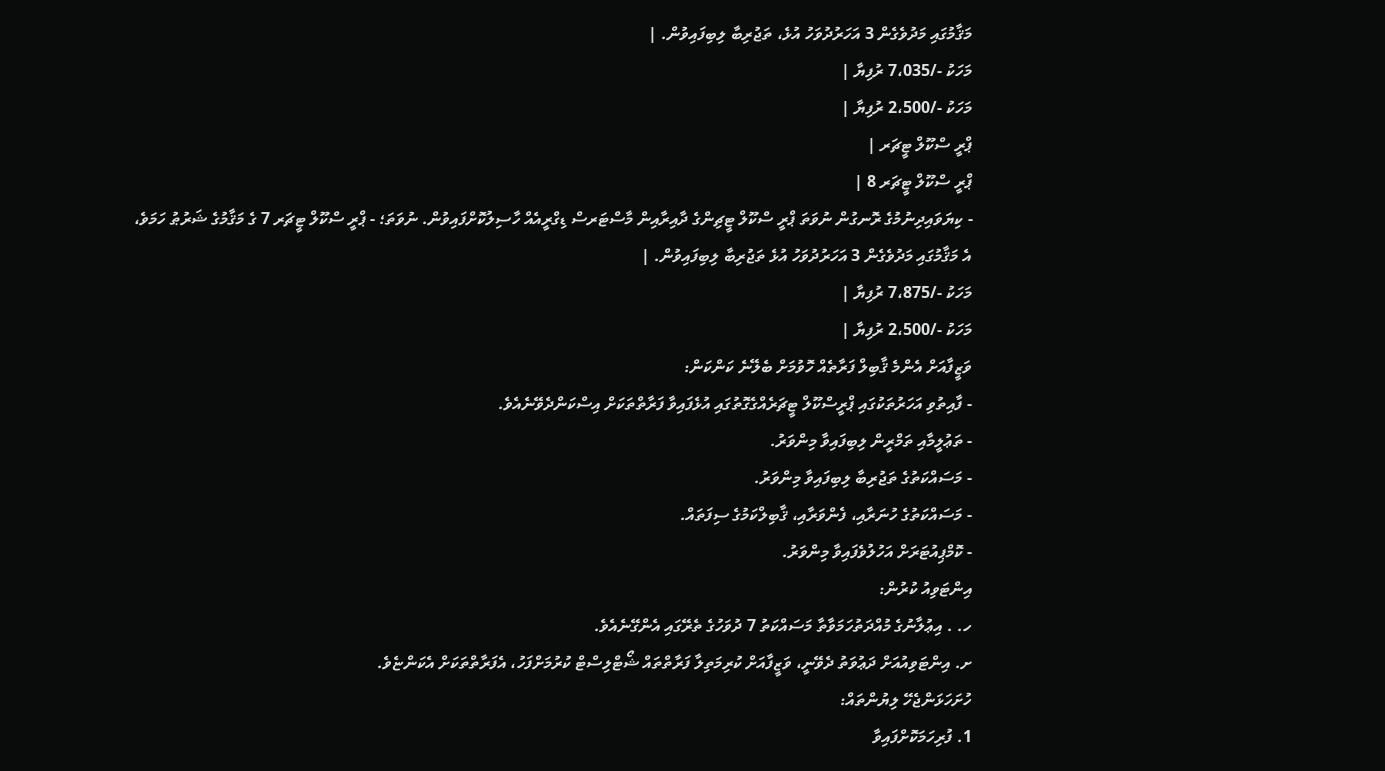މަޤާމުގައި މަދުވެގެން 3 އަހަރުދުވަހު އުޅެ، ތަޖުރިބާ ލިބިފައިވުން. |
މަހަކު -/7،035 ރުފިޔާ |
މަހަކު -/2،500 ރުފިޔާ |
ޕްރީ ސްކޫލް ޓީޗަރ |
ޕްރީ ސްކޫލް ޓީޗަރ 8 |
- ކިޔަވައިދިނުމުގެ ރޮނގުން ނުވަތަ ޕްރީ ސްކޫލް ޓީޗިންގެ ދާއިރާއިން މާސްޓަރސް ޑިގްރީއެއް ހާސިލުކޮށްފައިވުން. ނުވަތަ؛ - ޕްރީ ސްކޫލް ޓީޗަރ 7 ގެ މަޤާމުގެ ޝަރުޠު ހަމަވެ، އެ މަޤާމުގައި މަދުވެގެން 3 އަހަރުދުވަހު އުޅެ ތަޖުރިބާ ލިބިފައިވުން. |
މަހަކު -/7،875 ރުފިޔާ |
މަހަކު -/2،500 ރުފިޔާ |
ވަޒީފާއަށް އެންމެ ޤާބިލް ފަރާތެއް ހޮވުމަށް ބެލޭނެ ކަންކަން:
- ފާއިތުވި އަހަރުތަކުގައި ޕްރީސްކޫލް ޓީޗަރެއްގެގޮތުގައި އުޅެފައިވާ ފަރާތްތަކަށް އިސްކަންދެވޭނެއެވެ.
- ތަޢުލީމާއި ތަމްރީން ލިބިފައިވާ މިންވަރު.
- މަސައްކަތުގެ ތަޖުރިބާ ލިބިފައިވާ މިންވަރު.
- މަސައްކަތުގެ ހުނަރާއި، ފެންވަރާއި، ޤާބިލްކަމުގެ ސިފަތައް.
- ކޮމްޕިއުޓަރަށް އަހުލުވެފައިވާ މިންވަރު.
އިންޓަވިއު ކުރުން:
ހ. . އިޢުލާނުގެ މުއްދަތުހަމަވާތާ މަސައްކަތު 7 ދުވަހުގެ ތެރޭގައި އެންގޭނެއެވެ.
ށ. އިންޓަވިއުއަށް ދަޢުވަތު ދެވޭނީ، ވަޒީފާއަށް ކުރިމަތިލާ ފަރާތްތައް ޝޯޓްލިސްޓް ކުރުމަށްފަހު، އެފަރާތްތަކަށް އެކަންޏެވެ.
ހުށަހަޅަންޖެހޭ ލިޔުންތައް:
1. ފުރިހަމަކޮށްފައިވާ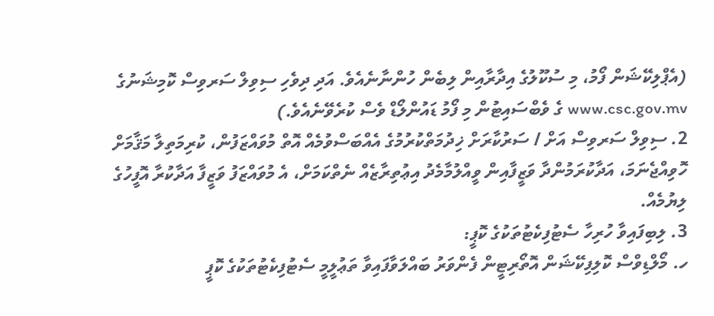(އެޕްލިކޭޝަން ފޯމު، މި ސުކޫލުގެ އިދާރާއިން ލިބެން ހުންނާނެއެވެ. އަދި ދިވެހި ސިވިލް ސަރވިސް ކޮމިޝަނުގެ www.csc.gov.mv ގެ ވެބްސައިޓުން މި ފޯމު ޑައުންލޯޑް ވެސް ކުރެވޭނެއެވެ.)
2. ސިވިލް ސަރވިސް އަށް / ސަރުކާރަށް ޚިދުމަތްކުރުމުގެ އެއްބަސްވުމެއް އޮތް މުވައްޒަފުން، ކުރިމަތިލާ މަޤާމަށް ހޮވިއްޖެނަމަ، އަދާކުރަމުންދާ ވަޒީފާއިން ވީއްލުމާމެދު އިޢުތިރާޒެއް ނެތްކަމަށް، އެ މުވައްޒަފު ވަޒީފާ އަދާކުރާ އޮފީހުގެ ލިޔުމެއް.
3. ލިބިފައިވާ ހުރިހާ ސެޓުފިކެޓުތަކުގެ ކޮޕީ:
ހ. މޯލްޑިވްސް ކޮލިފިކޭޝަން އޮތޯރިޓީން ފެންވަރު ބައްލަވާފައިވާ ތަޢުލީމީ ސެޓުފިކެޓުތަކުގެ ކޮޕީ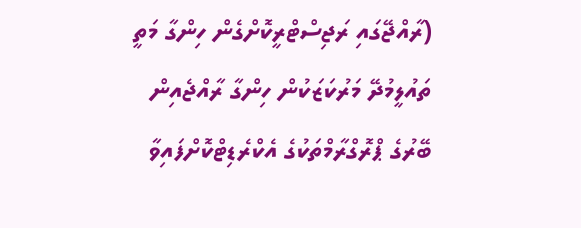(ރާއްޖޭގައި ރަޖިސްޓްރީކޮށްގެން ހިންގާ މަތީ ތައުލީމުދޭ މަރުކަޒަކުން ހިންގާ ރާއްޖެއިން ބޭރުގެ ޕްރޮގްރާމްތަކުގެ އެކްރެޑިޓްކޮށްފައިވާ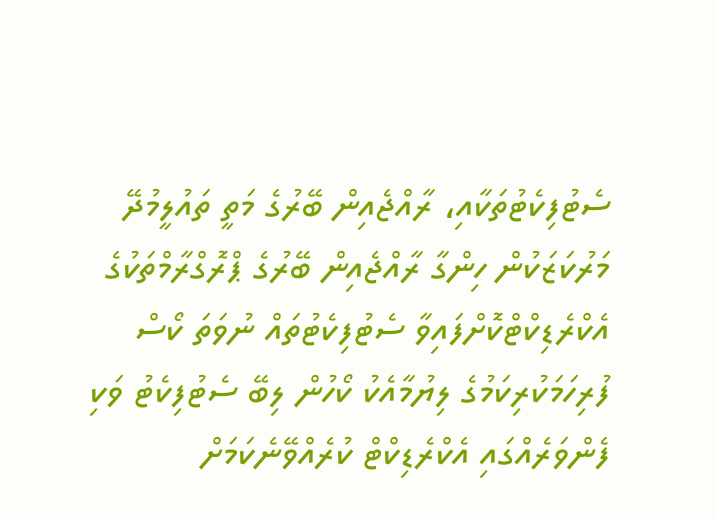ސެޓުފިކެޓުތަކާއި، ރާއްޖެއިން ބޭރުގެ މަތީ ތައުލީމުދޭ މަރުކަޒަކުން ހިންގާ ރާއްޖެއިން ބޭރުގެ ޕްރޮގްރާމްތަކުގެ އެކްރެޑިކްޓްކޮށްފައިވާ ސެޓުފިކެޓުތައް ނުވަތަ ކޯސް ފުރިހަމަކުރިކަމުގެ ލިޔުމާއެކު ކޯހުން ލިބޭ ސެޓުފިކެޓު ވަކި ފެންވަރެއްގައި އެކްރެޑިކްޓް ކުރެއްވޭނެކަމަށް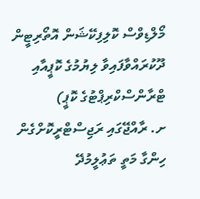މޯލްޑިވްސް ކޮލިފިކޭޝަން އޮތޯރިޓީން ދޫކުރައްވާފައިވާ ލިޔުމުގެ ކޮޕީއާއި ޓްރާންސްކްރިޕްޓުގެ ކޮޕީ)
ށ. ރާއްޖޭގައި ރަޖިސްޓްރީކޮށްގެން ހިންގާ މަތީ ތަޢުލީމުދޭ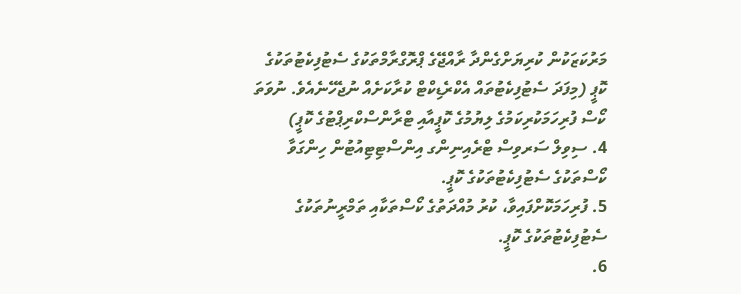މަރުކަޒަކުން ކުރިޔަށްގެންދާ ރާއްޖޭގެ ޕްރޮގްރާމްތަކުގެ ސެޓުފިކެޓުތަކުގެ ކޮޕީ (މިފަދަ ސެޓުފިކެޓުތައް އެކްރެޑިކްޓް ކުރާކަށެއް ނުޖެހޭނެއެވެ. ނުވަތަ ކޯސް ފުރިހަމަކުރިކަމުގެ ލިޔުމުގެ ކޮޕީއާއި ޓްރާންސްކްރިޕްޓުގެ ކޮޕީ)
4. ސިވިލް ސަރވިސް ޓްރެއިނިންގ އިންސްޓިޓިއުޓުން ހިންގަވާ ކޯސްތަކުގެ ސެޓުފިކެޓުތަކުގެ ކޮޕީ.
5. ފުރިހަމަކޮށްފައިވާ، ކުރު މުއްދަތުގެ ކޯސްތަކާއި ތަމްރީނުތަކުގެ ސެޓުފިކެޓުތަކުގެ ކޮޕީ.
6.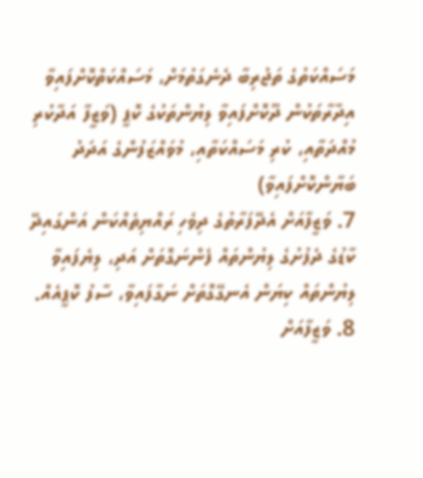މަސައްކަތުގެ ތަޖުރިބާ ދެނެގަތުމަށް، މަސައްކަތްކޮށްފައިވާ އިދާރާތަކުން ދޫކޮށްފައިވާ ލިޔުންތަކުގެ ކޮޕީ (ވަޒީފާ އަދާކުރި މުއްދަތާއި، ކުރި މަސައްކަތާއި، މުވައްޒަފުންގެ އަދަދު ބަޔާންކޮށްފައިވާ)
7. ވަޒީފާއަށް އެދޭފަރާތުގެ ދިވެހި ރައްޔިތެއްކަން އަންގައިދޭ ކާޑުގެ ދެފުށުގެ ލިޔުންތައް ފެންނަގޮތަށް އަދި، ލިޔެފައިވާ ލިޔުންތައް ކިޔަން އެނގޭގޮތަށް ނަގާފައިވާ، ސާފު ކޮޕީއެއް.
8. ވަޒީފާއަށް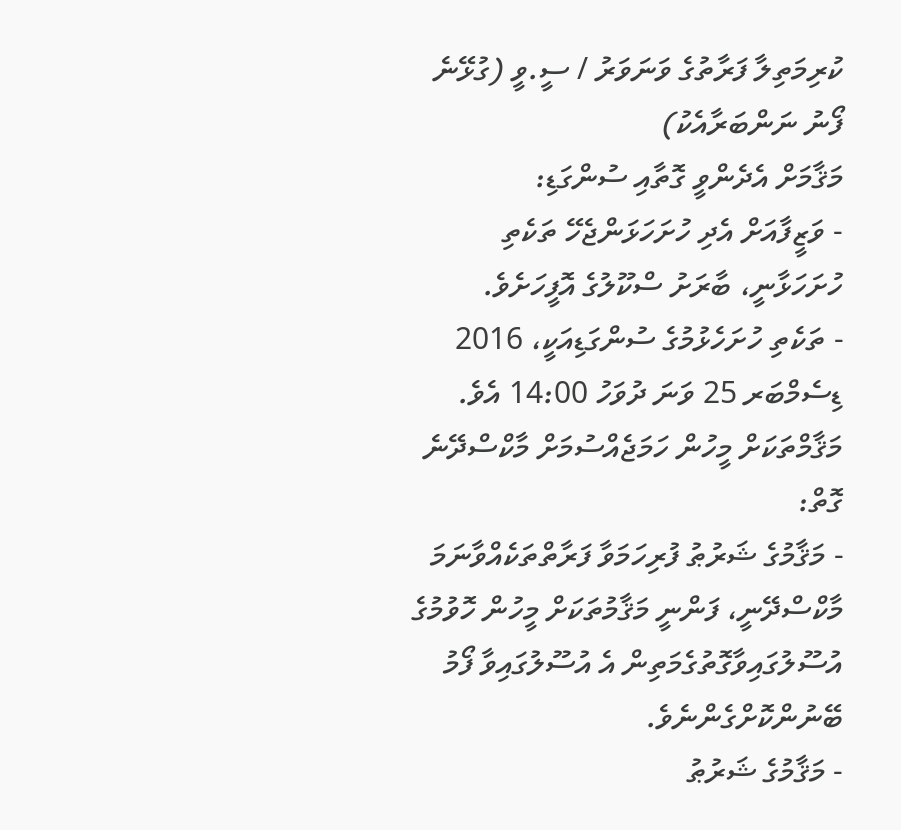ކުރިމަތިލާ ފަރާތުގެ ވަނަވަރު / ސީ.ވީ (ގުޅޭނެ ފޯނު ނަންބަރާއެކު)
މަޤާމަށް އެދެންވީ ގޮތާއި ސުންގަޑި:
- ވަޒީފާއަށް އެދި ހުށަހަޅަންޖެހޭ ތަކެތި ހުށަހަޅާނީ، ބާރަށު ސްކޫލުގެ އޮފީހަށެވެ.
- ތަކެތި ހުށަހެޅުމުގެ ސުންގަޑިއަކީ، 2016 ޑިސެމްބަރ 25 ވަނަ ދުވަހު 14:00 އެވެ.
މަޤާމްތަކަށް މީހުން ހަމަޖެއްސުމަށް މާކްސްދޭނެ ގޮތް:
- މަޤާމުގެ ޝަރުޠު ފުރިހަމަވާ ފަރާތްތަކެއްވާނަމަ މާކްސްދޭނީ، ފަންނީ މަޤާމުތަކަށް މީހުން ހޮވުމުގެ އުސޫލުގައިވާގޮތުގެމަތިން އެ އުސޫލުގައިވާ ފޯމު ބޭނުންކޮށްގެންނެވެ.
- މަޤާމުގެ ޝަރުޠު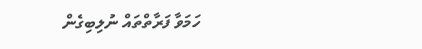ހަމަވާ ފަރާތްތައް ނުލިބިގެން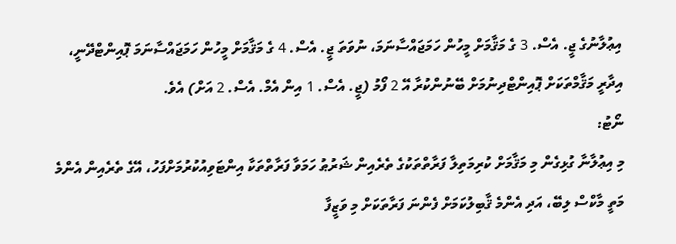އިޢުލާނުގެ ޖީ. އެސް. 3 ގެ މަޤާމަށް މީހުން ހަމަޖައްސާނަމަ، ނުވަތަ ޖީ. އެސް. 4 ގެ މަޤާމަށް މީހުން ހަމަޖައްސާނަމަ ޕޮއިންޓްދޭނީ، އިދާރީ މަޤާމްތަކަށް ޕޮއިންޓްދިނުމަށް ބޭނުންކުރާ އޭ 2 ފޯމު (ޖީ. އެސް. 1 އިން އެމް. އެސް. 2 އަށް) އެވެ.
ނޯޓު:
މި އިޢުލާނާ ގުޅިގެން މި މަޤާމަށް ކުރިމަތިލާ ފަރާތްތަކުގެ ތެރެއިން ޝަރުޠު ހަމަވާ ފަރާތްތަކާ އިންޓަވިއުކުރުމަށްފަހު، އޭގެ ތެރެއިން އެންމެ މަތީ މާކްސް ލިބޭ، އަދި އެންމެ ޤާބިލުކަމަށް ފެންނަ ފަރާތަކަށް މި ވަޒީފާ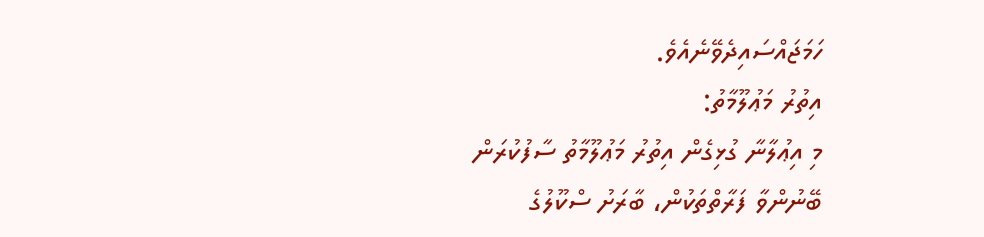ހަމަޖައްސައިދެވޭނެއެވެ.
އިތުރު މަޢުލޫމާތު:
މި އިޢުލާނާ ގުޅިގެން އިތުރު މަޢުލޫމާތު ސާފުކުރަން ބޭނުންވާ ފަރާތްތަކުން، ބާރަށު ސްކޫލުގެ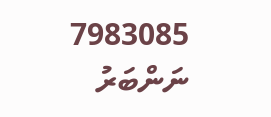7983085 ނަންބަރު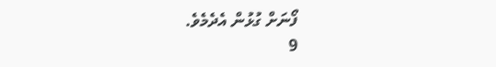ފޯނަށް ގުޅުން އެދެމެވެ.
9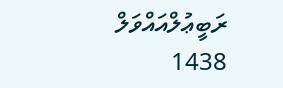ރަބީޢުލްއައްވަލް 1438